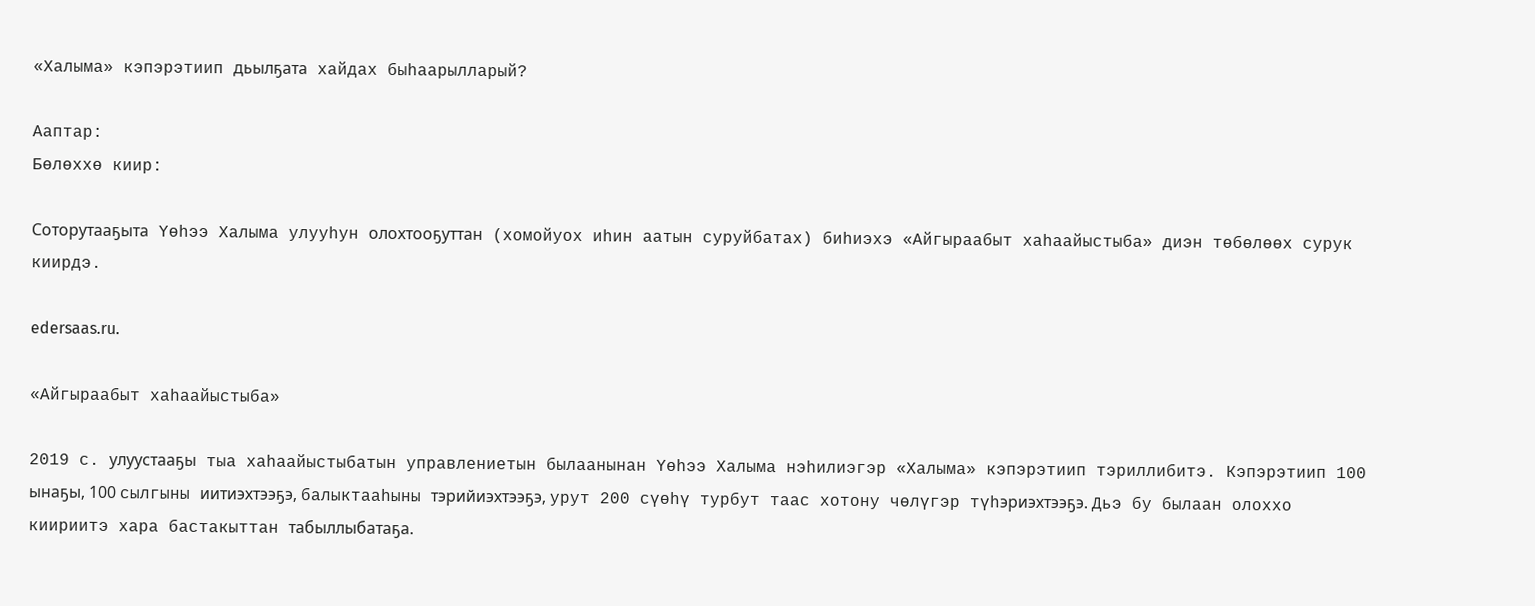«Халыма» кэпэрэтиип дьылҕата хайдах быһаарылларый?

Ааптар:
Бөлөххө киир:

Соторутааҕыта Үөһээ Халыма улууһун олохтооҕуттан (хомойуох иһин аатын суруйбатах) биһиэхэ «Айгыраабыт хаһаайыстыба» диэн төбөлөөх сурук киирдэ.

edersaas.ru.

«Айгыраабыт хаһаайыстыба»

2019 с. улуустааҕы тыа хаhаайыстыбатын управлениетын былаанынан Үөhээ Халыма нэhилиэгэр «Халыма» кэпэрэтиип тэриллибитэ. Кэпэрэтиип 100 ынаҕы, 100 сылгыны иитиэхтээҕэ, балыктааһыны тэрийиэхтээҕэ, урут 200 сүөhү турбут таас хотону чөлүгэр түhэриэхтээҕэ. Дьэ бу былаан олоххо киириитэ хара бастакыттан табыллыбатаҕа.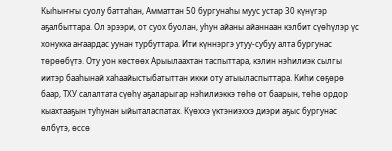Кыһыҥҥы суолу баттаһан, Амматтан 50 бургунаһы муус устар 30 күнүгэр аҕалбыттара. Ол эрээри, от суох буолан, уһун айаны айаннаан кэлбит сүөһүлэр үс хонукка аҥаардас уунан турбуттара. Ити күннэргэ утуу-субуу алта бургунас төрөөбүтэ. Оту уон көстөөх Арыылаахтан таспыттара, кэлин нэhилиэк сылгы иитэр бааһынай хаhаайыстыбатыттан икки оту атыыласпыттара. Киhи сөҕөрө баар, ТХУ салалтата сүөhү аҕаларыгар нэһилиэккэ төһө от баарын, төһө ордор кыахтааҕын туhунан ыйыталаспатах. Күөххэ үктэниэххэ диэри аҕыс бургунас өлбүтэ, өссө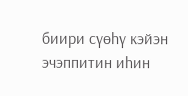биири сүөhү кэйэн эчэппитин иһин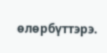өлөрбүттэрэ.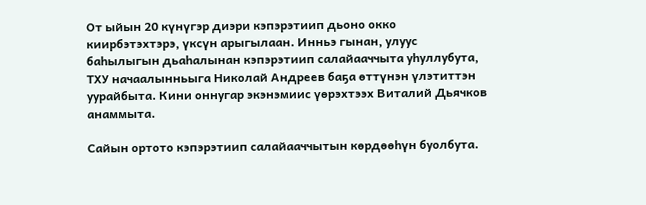От ыйын 20 күнүгэр диэри кэпэрэтиип дьоно окко киирбэтэхтэрэ, үксүн арыгылаан. Инньэ гынан, улуус баhылыгын дьаhалынан кэпэрэтиип салайааччыта уһуллубута, ТХУ начаалынньыга Николай Андреев баҕа өттүнэн үлэтиттэн уурайбыта. Кини оннугар экэнэмиис үөрэхтээх Виталий Дьячков анаммыта.

Сайын ортото кэпэрэтиип салайааччытын көрдөөһүн буолбута.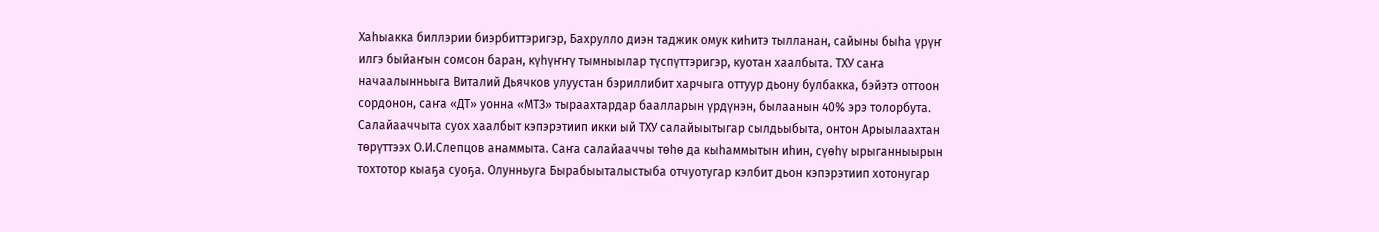Хаhыакка биллэрии биэрбиттэригэр, Бахрулло диэн таджик омук киһитэ тылланан, сайыны быhа үрүҥ илгэ быйаҥын сомсон баран, күhүҥҥү тымныылар түспүттэригэр, куотан хаалбыта. ТХУ саҥа начаалынньыга Виталий Дьячков улуустан бэриллибит харчыга оттуур дьону булбакка, бэйэтэ оттоон сордонон, саҥа «ДТ» уонна «МТЗ» тыраахтардар баалларын үрдүнэн, былаанын 40% эрэ толорбута. Салайааччыта суох хаалбыт кэпэрэтиип икки ый ТХУ салайыытыгар сылдьыбыта, онтон Арыылаахтан төрүттээх О.И.Слепцов анаммыта. Саҥа салайааччы төhө да кыhаммытын иhин, сүөhү ырыганныырын тохтотор кыаҕа суоҕа. Олунньуга Бырабыыталыстыба отчуотугар кэлбит дьон кэпэрэтиип хотонугар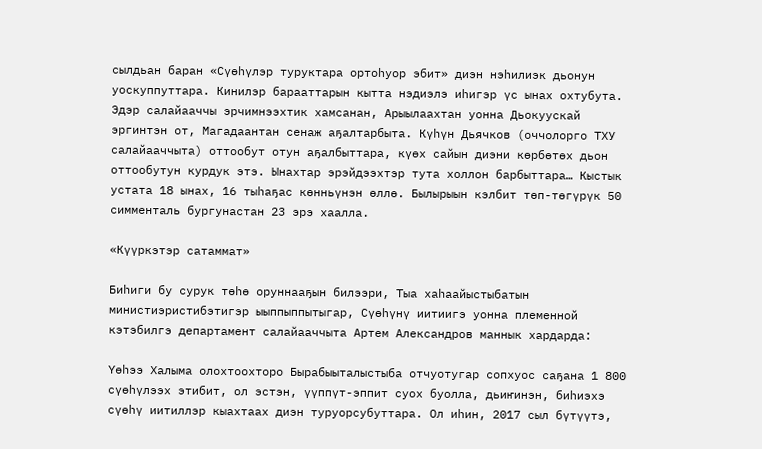сылдьан баран «Сүөһүлэр туруктара ортоһуор эбит» диэн нэhилиэк дьонун уоскуппуттара. Кинилэр барааттарын кытта нэдиэлэ иhигэр үс ынах охтубута. Эдэр салайааччы эрчимнээхтик хамсанан, Арыылаахтан уонна Дьокуускай эргинтэн от, Магадаантан сенаж аҕалтарбыта. Күhүн Дьячков (оччолорго ТХУ салайааччыта) оттообут отун аҕалбыттара, күөх сайын диэни көрбөтөх дьон оттообутун курдук этэ. Ынахтар эрэйдээхтэр тута холлон барбыттара… Кыстык устата 18 ынах, 16 тыһаҕас көнньүнэн өллө. Былырыын кэлбит төп-төгүрүк 50 симменталь бургунастан 23 эрэ хаалла.

«Күүркэтэр сатаммат»

Биһиги бу сурук төһө оруннааҕын билээри, Тыа хаһаайыстыбатын министиэристибэтигэр ыыппыппытыгар, Сүөһүнү иитиигэ уонна племенной кэтэбилгэ департамент салайааччыта Артем Александров маннык хардарда:

Үөһээ Халыма олохтоохторо Бырабыыталыстыба отчуотугар сопхуос саҕана 1 800 сүөһүлээх этибит, ол эстэн, үүппүт-эппит суох буолла, дьиҥинэн, биһиэхэ сүөһү иитиллэр кыахтаах диэн туруорсубуттара. Ол иһин, 2017 сыл бүтүүтэ,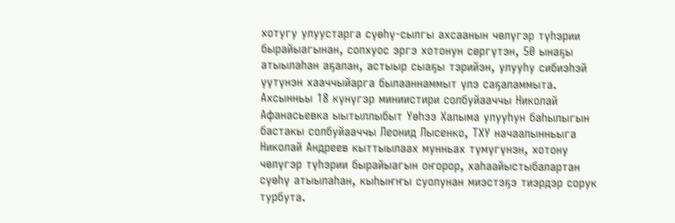хотугу улуустарга сүөһү-сылгы ахсаанын чөлүгэр түһэрии бырайыагынан, сопхуос эргэ хотонун сөргүтэн, 50 ынаҕы атыылаһан аҕалан, астыыр сыаҕы тэрийэн, улууһу сибиэһэй үүтүнэн хааччыйарга былааннаммыт үлэ саҕаламмыта. Ахсынньы 18 күнүгэр миниистири солбуйааччы Николай Афанасьевка ыытыллыбыт Үөһээ Халыма улууһун баһылыгын бастакы солбуйааччы Леонид Лысенко, ТХУ начаалынньыга Николай Андреев кыттыылаах мунньах түмүгүнэн, хотону чөлүгэр түһэрии бырайыагын оҥорор, хаһаайыстыбалартан сүөһү атыылаһан, кыһыҥҥы суолунан миэстэҕэ тиэрдэр сорук турбута.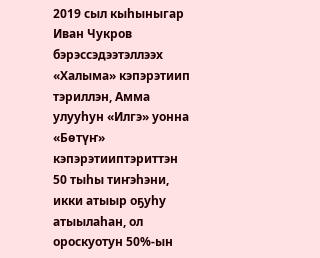2019 сыл кыһыныгар Иван Чукров бэрэссэдээтэллээх «Халыма» кэпэрэтиип тэриллэн, Амма улууһун «Илгэ» уонна «Бөтүҥ» кэпэрэтииптэриттэн 50 тыһы тиҥэһэни, икки атыыр оҕуһу атыылаһан, ол ороскуотун 50%-ын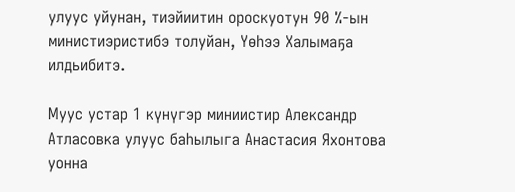улуус уйунан, тиэйиитин ороскуотун 90 %-ын министиэристибэ толуйан, Үөһээ Халымаҕа илдьибитэ.

Муус устар 1 күнүгэр миниистир Александр Атласовка улуус баһылыга Анастасия Яхонтова уонна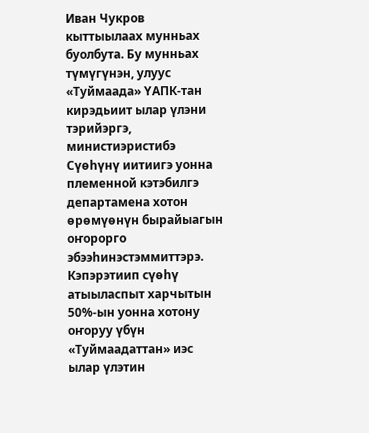Иван Чукров кыттыылаах мунньах буолбута. Бу мунньах түмүгүнэн, улуус «Туймаада» ҮАПК-тан кирэдьиит ылар үлэни тэрийэргэ, министиэристибэ Сүөһүнү иитиигэ уонна племенной кэтэбилгэ департамена хотон өрөмүөнүн бырайыагын оҥорорго эбээһинэстэммиттэрэ. Кэпэрэтиип сүөһү атыыласпыт харчытын 50%-ын уонна хотону оҥоруу үбүн «Туймаадаттан» иэс ылар үлэтин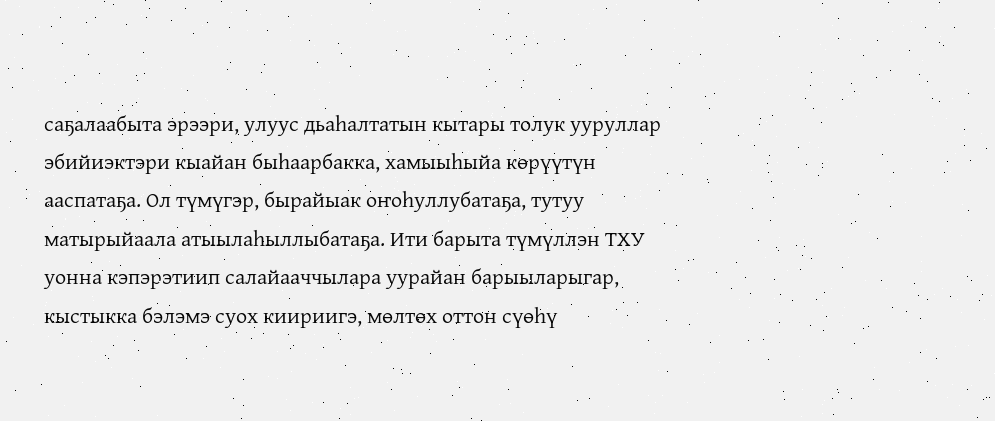саҕалаабыта эрээри, улуус дьаһалтатын кытары толук ууруллар эбийиэктэри кыайан быһаарбакка, хамыыһыйа көрүүтүн ааспатаҕа. Ол түмүгэр, бырайыак оҥоһуллубатаҕа, тутуу матырыйаала атыылаһыллыбатаҕа. Ити барыта түмүллэн ТХУ уонна кэпэрэтиип салайааччылара уурайан барыыларыгар, кыстыкка бэлэмэ суох киириигэ, мөлтөх оттон сүөһү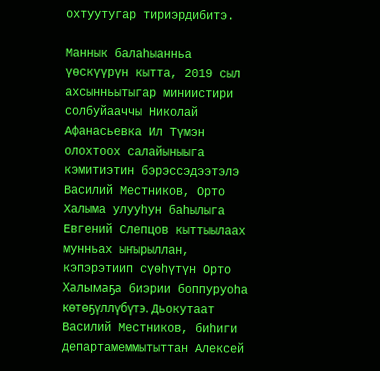охтуутугар тириэрдибитэ.

Маннык балаһыанньа үөскүүрүн кытта, 2019 сыл ахсынньытыгар миниистири солбуйааччы Николай Афанасьевка Ил Түмэн олохтоох салайыныыга кэмитиэтин бэрэссэдээтэлэ Василий Местников, Орто Халыма улууһун баһылыга Евгений Слепцов кыттыылаах мунньах ыҥырыллан, кэпэрэтиип сүөһүтүн Орто Халымаҕа биэрии боппуруоһа көтөҕүллүбүтэ. Дьокутаат Василий Местников, биһиги департамеммытыттан Алексей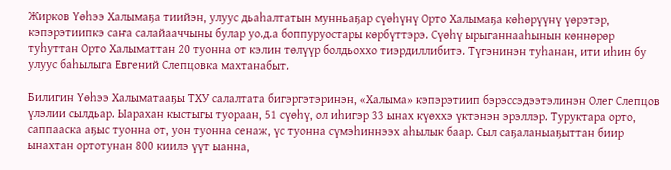Жирков Үөһээ Халымаҕа тиийэн, улуус дьаһалтатын мунньаҕар сүөһүнү Орто Халымаҕа көһөрүүнү үөрэтэр, кэпэрэтиипкэ саҥа салайааччыны булар уо.д.а боппуруостары көрбүттэрэ. Сүөһү ырыганнааһынын көннөрөр туһуттан Орто Халыматтан 20 туонна от кэлин төлүүр болдьоххо тиэрдиллибитэ. Түгэнинэн туһанан, ити иһин бу улуус баһылыга Евгений Слепцовка махтанабыт.

Билигин Үөһээ Халыматааҕы ТХУ салалтата бигэргэтэринэн, «Халыма» кэпэрэтиип бэрэссэдээтэлинэн Олег Слепцов үлэлии сылдьар. Ыарахан кыстыгы туораан, 51 сүөһү, ол иһигэр 33 ынах күөххэ үктэнэн эрэллэр. Туруктара орто, саппааска аҕыс туонна от, уон туонна сенаж, үс туонна сүмэһиннээх аһылык баар. Сыл саҕаланыаҕыттан биир ынахтан ортотунан 800 киилэ үүт ыанна,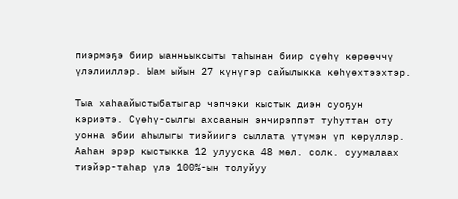пиэрмэҕэ биир ыанньыксыты таһынан биир сүөһү көрөөччү үлэлииллэр. Ыам ыйын 27 күнүгэр сайылыкка көһүөхтээхтэр.

Тыа хаһаайыстыбатыгар чэпчэки кыстык диэн суоҕун кэриэтэ. Сүөһү-сылгы ахсаанын энчирэппэт туһуттан оту уонна эбии аһылыгы тиэйиигэ сыллата үтүмэн үп көрүллэр. Ааһан эрэр кыстыкка 12 улууска 48 мөл. солк. суумалаах тиэйэр-таһар үлэ 100%-ын толуйуу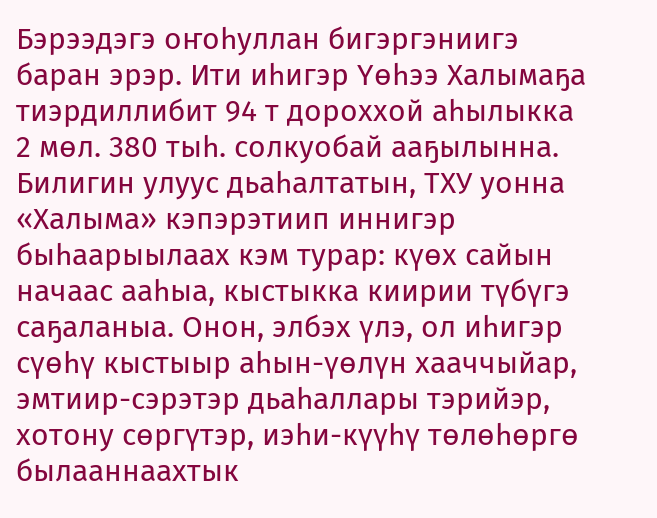Бэрээдэгэ оҥоһуллан бигэргэниигэ баран эрэр. Ити иһигэр Үөһээ Халымаҕа тиэрдиллибит 94 т дороххой аһылыкка 2 мөл. 380 тыһ. солкуобай ааҕылынна. Билигин улуус дьаһалтатын, ТХУ уонна «Халыма» кэпэрэтиип иннигэр быһаарыылаах кэм турар: күөх сайын начаас ааһыа, кыстыкка киирии түбүгэ саҕаланыа. Онон, элбэх үлэ, ол иһигэр сүөһү кыстыыр аһын-үөлүн хааччыйар, эмтиир-сэрэтэр дьаһаллары тэрийэр, хотону сөргүтэр, иэһи-күүһү төлөһөргө былааннаахтык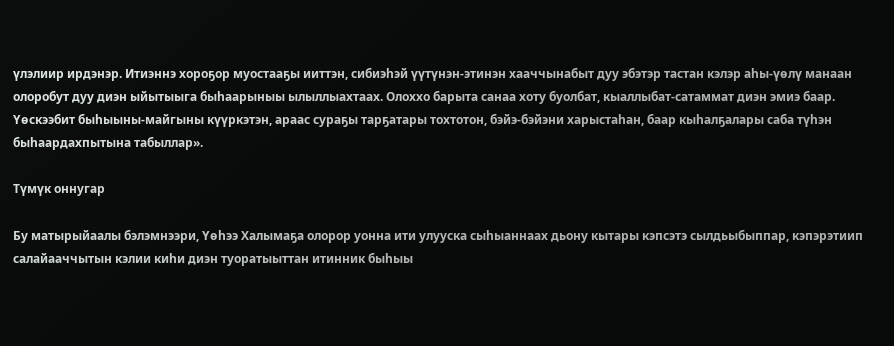үлэлиир ирдэнэр. Итиэннэ хороҕор муостааҕы ииттэн, сибиэһэй үүтүнэн-этинэн хааччынабыт дуу эбэтэр тастан кэлэр аһы-үөлү манаан олоробут дуу диэн ыйытыыга быһаарыныы ылыллыахтаах. Олоххо барыта санаа хоту буолбат, кыаллыбат-сатаммат диэн эмиэ баар. Үөскээбит быһыыны-майгыны күүркэтэн, араас сураҕы тарҕатары тохтотон, бэйэ-бэйэни харыстаһан, баар кыһалҕалары саба түһэн быһаардахпытына табыллар».

Түмүк оннугар

Бу матырыйаалы бэлэмнээри, Үөhээ Халымаҕа олорор уонна ити улууска сыһыаннаах дьону кытары кэпсэтэ сылдьыбыппар, кэпэрэтиип салайааччытын кэлии киһи диэн туоратыыттан итинник быһыы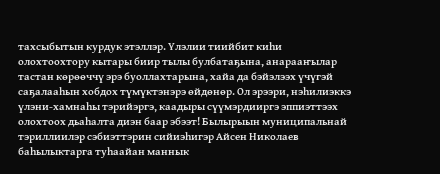тахсыбытын курдук этэллэр. Үлэлии тиийбит киһи олохтоохтору кытары биир тылы булбатаҕына, анарааҥылар тастан көрөөччү эрэ буоллахтарына, хайа да бэйэлээх үчүгэй саҕалааһын хобдох түмүктэнэрэ өйдөнөр. Ол эрээри, нэһилиэккэ үлэни-хамнаһы тэрийэргэ, каадыры сүүмэрдииргэ эппиэттээх олохтоох дьаһалта диэн баар эбээт! Былырыын муниципальнай тэриллиилэр сэбиэттэрин сийиэһигэр Айсен Николаев баһылыктарга туһаайан маннык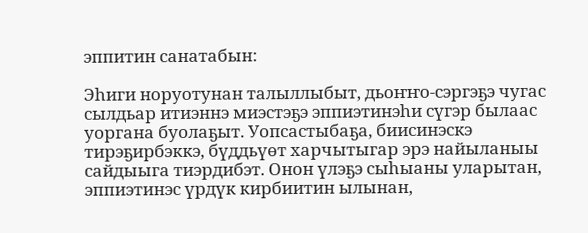эппитин санатабын:

Эһиги норуотунан талыллыбыт, дьоҥҥо-сэргэҕэ чугас сылдьар итиэннэ миэстэҕэ эппиэтинэһи сүгэр былаас уоргана буолаҕыт. Уопсастыбаҕа, биисинэскэ тирэҕирбэккэ, бүддьүөт харчытыгар эрэ найыланыы сайдыыга тиэрдибэт. Онон үлэҕэ сыһыаны уларытан, эппиэтинэс үрдүк кирбиитин ылынан,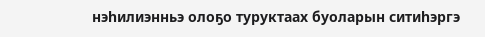нэһилиэнньэ олоҕо туруктаах буоларын ситиһэргэ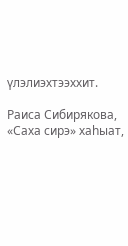үлэлиэхтээххит.

Раиса Сибирякова, «Саха сирэ» хаһыат,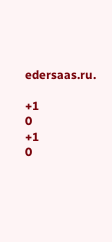edersaas.ru.

+1
0
+1
0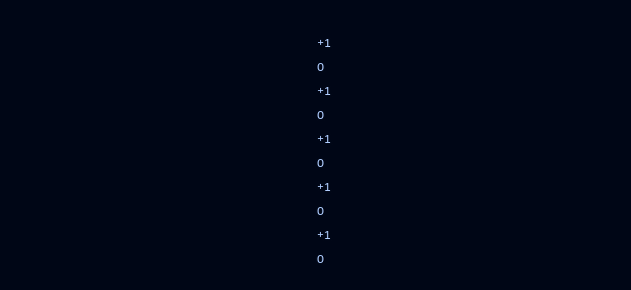+1
0
+1
0
+1
0
+1
0
+1
0